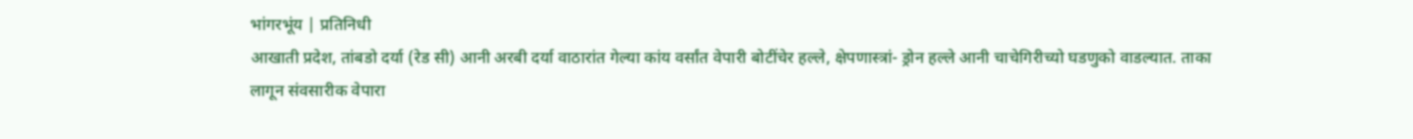भांगरभूंय | प्रतिनिधी
आखाती प्रदेश, तांबडो दर्या (रेड सी) आनी अरबी दर्या वाठारांत गेल्या कांय वर्सांत वेपारी बोटींचेर हल्ले, क्षेपणास्त्रां- ड्रोन हल्ले आनी चाचेगिरीच्यो घडणुको वाडल्यात. ताका लागून संवसारीक वेपारा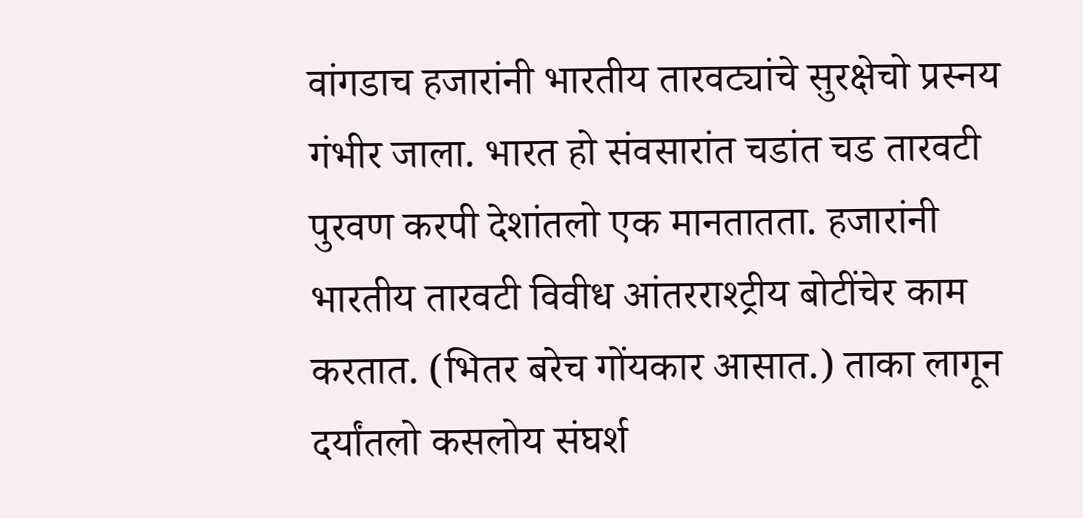वांगडाच हजारांनी भारतीय तारवट्यांचे सुरक्षेचो प्रस्नय गंभीर जाला. भारत हो संवसारांत चडांत चड तारवटी पुरवण करपी देशांतलो एक मानतातता. हजारांनी भारतीय तारवटी विवीध आंतरराश्ट्रीय बोटींचेर काम करतात. (भितर बरेच गोंयकार आसात.) ताका लागून दर्यांतलो कसलोय संघर्श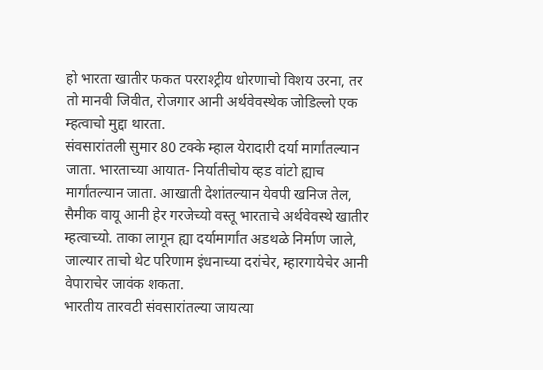हो भारता खातीर फकत परराश्ट्रीय धोरणाचो विशय उरना, तर तो मानवी जिवीत, रोजगार आनी अर्थवेवस्थेक जोडिल्लो एक म्हत्वाचो मुद्दा थारता.
संवसारांतली सुमार 80 टक्के म्हाल येरादारी दर्या मार्गांतल्यान जाता. भारताच्या आयात- निर्यातीचोय व्हड वांटो ह्याच मार्गांतल्यान जाता. आखाती देशांतल्यान येवपी खनिज तेल, सैमीक वायू आनी हेर गरजेच्यो वस्तू भारताचे अर्थवेवस्थे खातीर म्हत्वाच्यो. ताका लागून ह्या दर्यामार्गांत अडथळे निर्माण जाले, जाल्यार ताचो थेट परिणाम इंधनाच्या दरांचेर, म्हारगायेचेर आनी वेपाराचेर जावंक शकता.
भारतीय तारवटी संवसारांतल्या जायत्या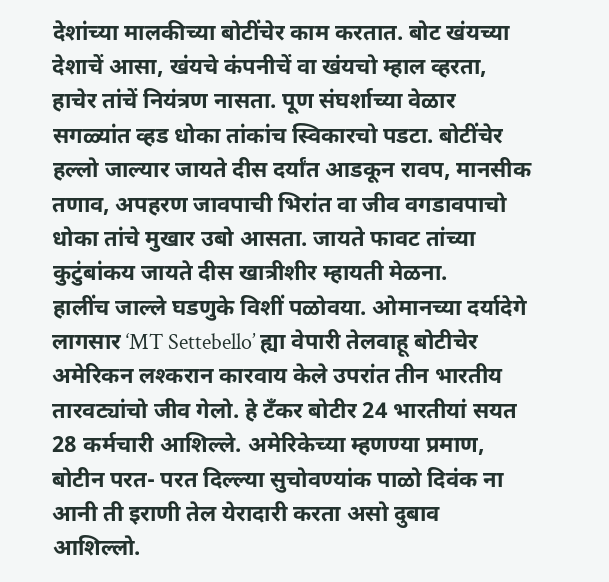देशांच्या मालकीच्या बोटींचेर काम करतात. बोट खंयच्या देशाचें आसा, खंयचे कंपनीचें वा खंयचो म्हाल व्हरता, हाचेर तांचें नियंत्रण नासता. पूण संघर्शाच्या वेळार सगळ्यांत व्हड धोका तांकांच स्विकारचो पडटा. बोटींचेर हल्लो जाल्यार जायते दीस दर्यांत आडकून रावप, मानसीक तणाव, अपहरण जावपाची भिरांत वा जीव वगडावपाचो धोका तांचे मुखार उबो आसता. जायते फावट तांच्या कुटुंबांकय जायते दीस खात्रीशीर म्हायती मेळना.
हालींच जाल्ले घडणुके विशीं पळोवया. ओमानच्या दर्यादेगे लागसार ‘MT Settebello’ ह्या वेपारी तेलवाहू बोटीचेर अमेरिकन लश्करान कारवाय केले उपरांत तीन भारतीय तारवट्यांचो जीव गेलो. हे टँकर बोटीर 24 भारतीयां सयत 28 कर्मचारी आशिल्ले. अमेरिकेच्या म्हणण्या प्रमाण, बोटीन परत- परत दिल्ल्या सुचोवण्यांक पाळो दिवंक ना आनी ती इराणी तेल येरादारी करता असो दुबाव आशिल्लो.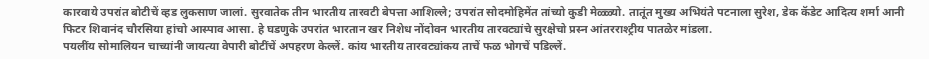कारवाये उपरांत बोटीचें व्हड लुकसाण जालां. सुरवातेक तीन भारतीय तारवटी बेपत्ता आशिल्ले; उपरांत सोदमोहिमेंत तांच्यो कुडी मेळ्ळ्यो. तातूंत मुख्य अभियंते पटनाला सुरेश, डेक कॅडेट आदित्य शर्मा आनी फिटर शिवानंद चौरसिया हांचो आस्पाव आसा. हे घडणुके उपरांत भारतान खर निशेध नोंदोवन भारतीय तारवट्यांचे सुरक्षेचो प्रस्न आंतरराश्ट्रीय पातळेर मांडला.
पयलींय सोमालियन चाच्यांनी जायत्या वेपारी बोटींचें अपहरण केल्लें. कांय भारतीय तारवट्यांकय ताचें फळ भोगचें पडिल्लें.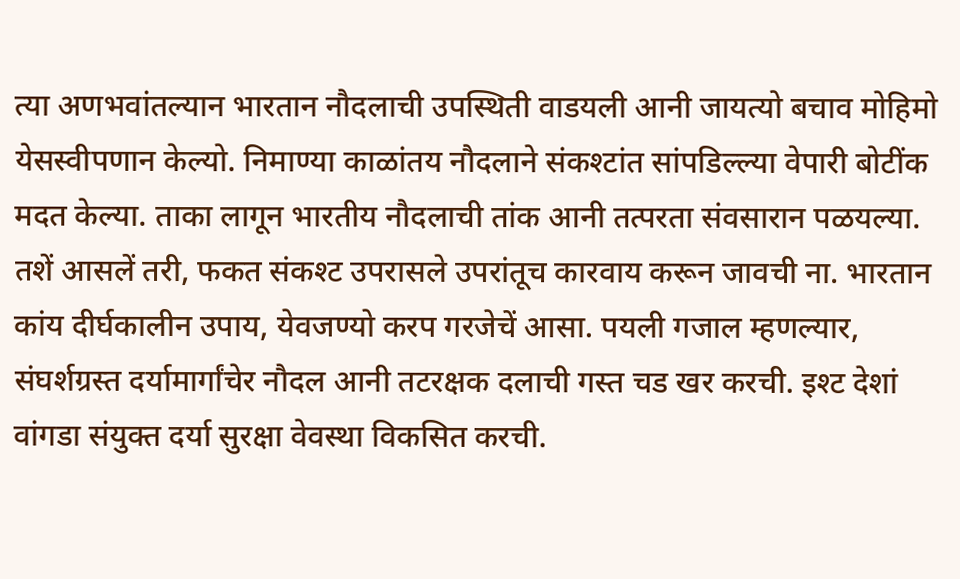त्या अणभवांतल्यान भारतान नौदलाची उपस्थिती वाडयली आनी जायत्यो बचाव मोहिमो येसस्वीपणान केल्यो. निमाण्या काळांतय नौदलाने संकश्टांत सांपडिल्ल्या वेपारी बोटींक मदत केल्या. ताका लागून भारतीय नौदलाची तांक आनी तत्परता संवसारान पळयल्या.
तशें आसलें तरी, फकत संकश्ट उपरासले उपरांतूच कारवाय करून जावची ना. भारतान कांय दीर्घकालीन उपाय, येवजण्यो करप गरजेचें आसा. पयली गजाल म्हणल्यार, संघर्शग्रस्त दर्यामार्गांचेर नौदल आनी तटरक्षक दलाची गस्त चड खर करची. इश्ट देशां वांगडा संयुक्त दर्या सुरक्षा वेवस्था विकसित करची.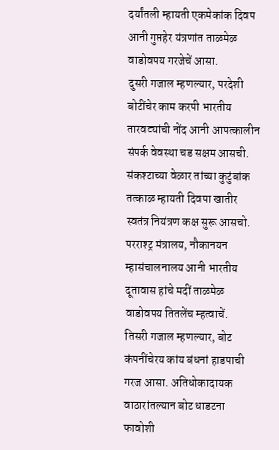दर्यांतली म्हायती एकमेकांक दिवप आनी गुप्तहेर यंत्रणांत ताळमेळ वाडोवपय गरजेचें आसा.
दुसरी गजाल म्हणल्यार, परदेशी बोटींचेर काम करपी भारतीय तारवट्यांची नोंद आनी आपत्कालीन संपर्क वेवस्था चड सक्षम आसची. संकश्टाच्या वेळार तांच्या कुटुंबांक तत्काळ म्हायती दिवपा खातीर स्वतंत्र नियंत्रण कक्ष सुरू आसचो. परराश्ट्र मंत्रालय, नौकानयन म्हासंचालनालय आनी भारतीय दूतावास हांचे मदीं ताळमेळ वाडोवपय तितलेंच म्हत्वाचें.
तिसरी गजाल म्हणल्यार, बोट कंपनींचेरय कांय बंधनां हाडपाची गरज आसा. अतिधोकादायक वाठारांतल्यान बोट धाडटना फावोशी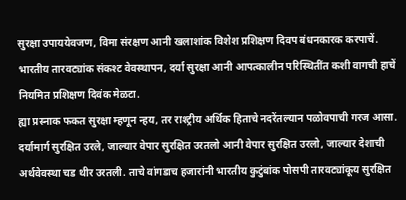सुरक्षा उपाययेवजण, विमा संरक्षण आनी खलाशांक विशेश प्रशिक्षण दिवप बंधनकारक करपाचें. भारतीय तारवट्यांक संकश्ट वेवस्थापन, दर्या सुरक्षा आनी आपत्कालीन परिस्थितींत कशी वागची हाचें नियमित प्रशिक्षण दिवंक मेळटा.
ह्या प्रस्नाक फकत सुरक्षा म्हणून न्हय, तर राश्ट्रीय अर्थिक हिताचे नदरेंतल्यान पळोवपाची गरज आसा. दर्यामार्ग सुरक्षित उरले, जाल्यार वेपार सुरक्षित उरतलो आनी वेपार सुरक्षित उरलो, जाल्यार देशाची अर्थवेवस्था चड थीर उरतली. ताचे वांगडाच हजारांनी भारतीय कुटुंबांक पोसपी तारवट्यांकूय सुरक्षित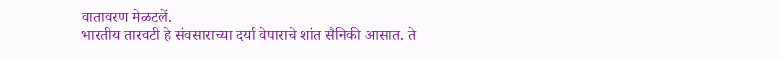वातावरण मेळटलें.
भारतीय तारवटी हे संवसाराच्या दर्या वेपाराचे शांत सैनिकी आसात. ते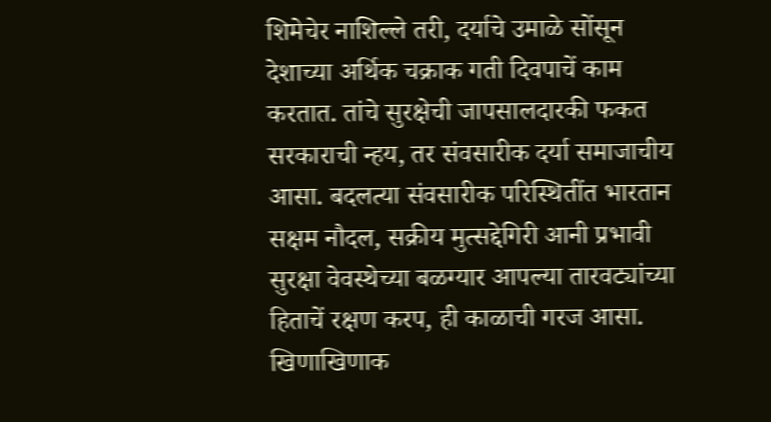शिमेचेर नाशिल्ले तरी, दर्याचे उमाळे सोंसून देशाच्या अर्थिक चक्राक गती दिवपाचें काम करतात. तांचे सुरक्षेची जापसालदारकी फकत सरकाराची न्हय, तर संवसारीक दर्या समाजाचीय आसा. बदलत्या संवसारीक परिस्थितींत भारतान सक्षम नौदल, सक्रीय मुत्सद्देगिरी आनी प्रभावी सुरक्षा वेवस्थेच्या बळग्यार आपल्या तारवट्यांच्या हिताचें रक्षण करप, ही काळाची गरज आसा.
खिणाखिणाक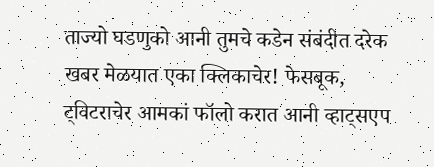ताज्यो घडणुको आनी तुमचे कडेन संबंदीत दरेक खबर मेळयात एका क्लिकाचेर! फेसबूक, ट्विटराचेर आमकां फॉलो करात आनी व्हाट्सएप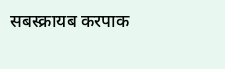सबस्क्रायब करपाक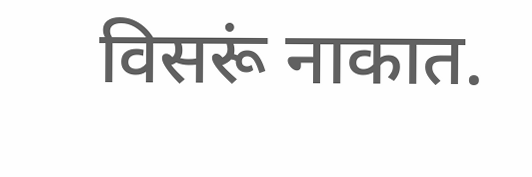विसरूं नाकात.